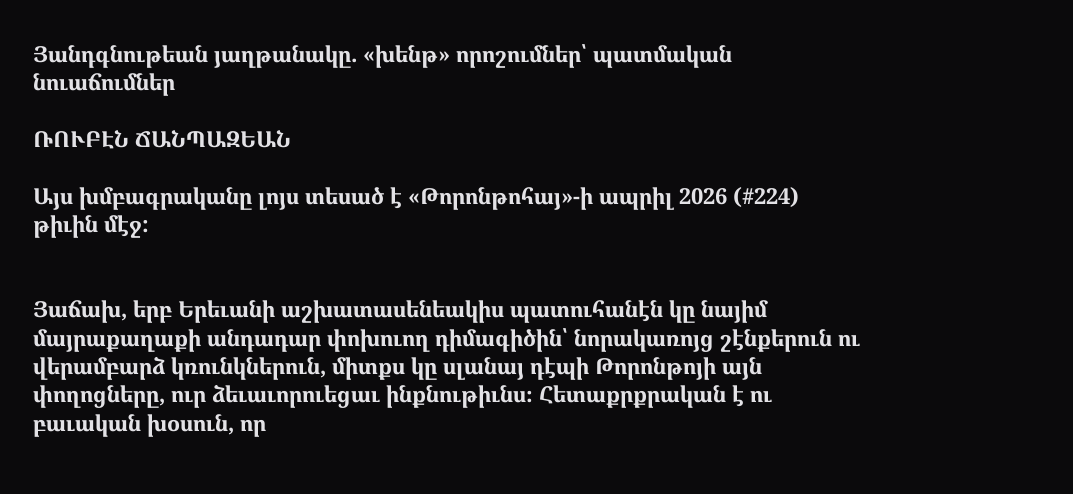Յանդգնութեան յաղթանակը. «խենթ» որոշումներ՝ պատմական նուաճումներ

ՌՈՒԲԷՆ ՃԱՆՊԱԶԵԱՆ

Այս խմբագրականը լոյս տեսած է «Թորոնթոհայ»-ի ապրիլ 2026 (#224) թիւին մէջ:


Յաճախ, երբ Երեւանի աշխատասենեակիս պատուհանէն կը նայիմ մայրաքաղաքի անդադար փոխուող դիմագիծին՝ նորակառոյց շէնքերուն ու վերամբարձ կռունկներուն, միտքս կը սլանայ դէպի Թորոնթոյի այն փողոցները, ուր ձեւաւորուեցաւ ինքնութիւնս։ Հետաքրքրական է ու բաւական խօսուն, որ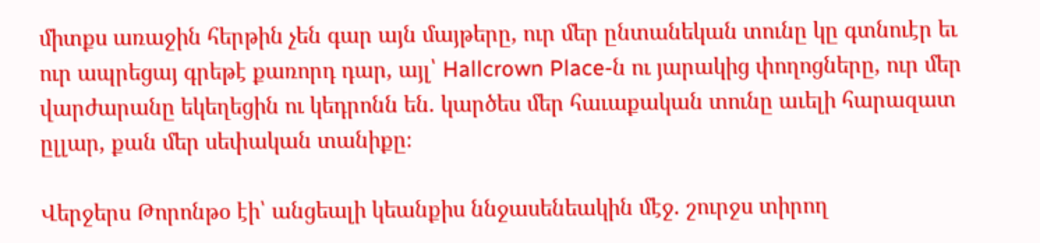միտքս առաջին հերթին չեն գար այն մայթերը, ուր մեր ընտանեկան տունը կը գտնուէր եւ ուր ապրեցայ գրեթէ քառորդ դար, այլ՝ Hallcrown Place-ն ու յարակից փողոցները, ուր մեր վարժարանը եկեղեցին ու կեդրոնն են. կարծես մեր հաւաքական տունը աւելի հարազատ ըլլար, քան մեր սեփական տանիքը։

Վերջերս Թորոնթօ էի՝ անցեալի կեանքիս ննջասենեակին մէջ. շուրջս տիրող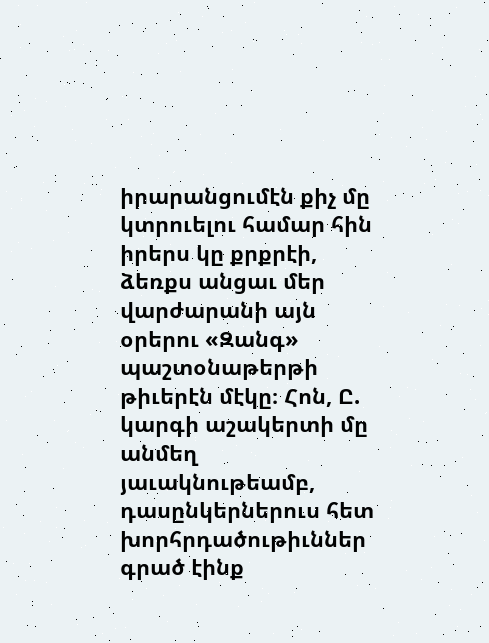իրարանցումէն քիչ մը կտրուելու համար հին իրերս կը քրքրէի, ձեռքս անցաւ մեր վարժարանի այն օրերու «Զանգ» պաշտօնաթերթի թիւերէն մէկը։ Հոն, Ը. կարգի աշակերտի մը անմեղ յաւակնութեամբ, դասընկերներուս հետ խորհրդածութիւններ գրած էինք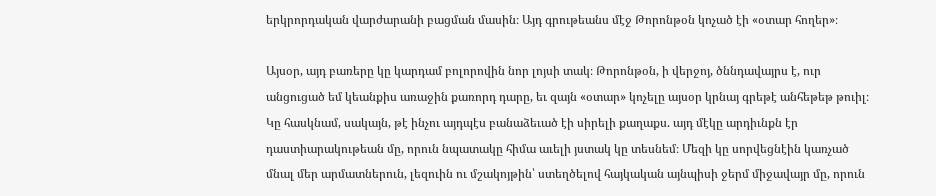երկրորդական վարժարանի բացման մասին։ Այդ գրութեանս մէջ Թորոնթօն կոչած էի «օտար հողեր»։

Այսօր, այդ բառերը կը կարդամ բոլորովին նոր լոյսի տակ։ Թորոնթօն, ի վերջոյ, ծննդավայրս է, ուր անցուցած եմ կեանքիս առաջին քառորդ դարը, եւ զայն «օտար» կոչելը այսօր կրնայ գրեթէ անհեթեթ թուիլ։ Կը հասկնամ, սակայն, թէ ինչու այդպէս բանաձեւած էի սիրելի քաղաքս. այդ մէկը արդիւնքն էր դաստիարակութեան մը, որուն նպատակը հիմա աւելի յստակ կը տեսնեմ։ Մեզի կը սորվեցնէին կառչած մնալ մեր արմատներուն, լեզուին ու մշակոյթին՝ ստեղծելով հայկական այնպիսի ջերմ միջավայր մը, որուն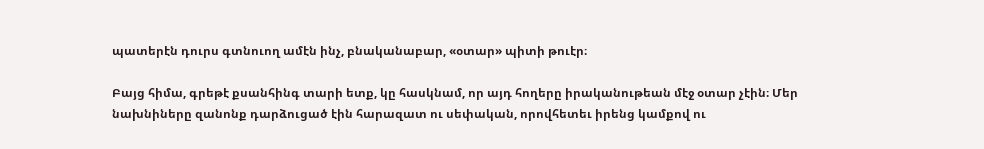պատերէն դուրս գտնուող ամէն ինչ, բնականաբար, «օտար» պիտի թուէր։

Բայց հիմա, գրեթէ քսանհինգ տարի ետք, կը հասկնամ, որ այդ հողերը իրականութեան մէջ օտար չէին։ Մեր նախնիները զանոնք դարձուցած էին հարազատ ու սեփական, որովհետեւ իրենց կամքով ու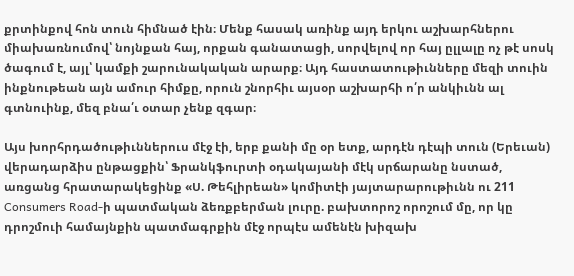քրտինքով հոն տուն հիմնած էին։ Մենք հասակ առինք այդ երկու աշխարհներու միախառնումով՝ նոյնքան հայ, որքան գանատացի, սորվելով որ հայ ըլլալը ոչ թէ սոսկ ծագում է, այլ՝ կամքի շարունակական արարք։ Այդ հաստատութիւնները մեզի տուին ինքնութեան այն ամուր հիմքը, որուն շնորհիւ այսօր աշխարհի ո՛ր անկիւնն ալ գտնուինք, մեզ բնա՛ւ օտար չենք զգար։

Այս խորհրդածութիւններուս մէջ էի, երբ քանի մը օր ետք, արդէն դէպի տուն (Երեւան) վերադարձիս ընթացքին՝ Ֆրանկֆուրտի օդակայանի մէկ սրճարանը նստած, առցանց հրատարակեցինք «Ս. Թեհլիրեան» կոմիտէի յայտարարութիւնն ու 211 Consumers Road-ի պատմական ձեռքբերման լուրը. բախտորոշ որոշում մը, որ կը դրոշմուի համայնքին պատմագրքին մէջ որպէս ամենէն խիզախ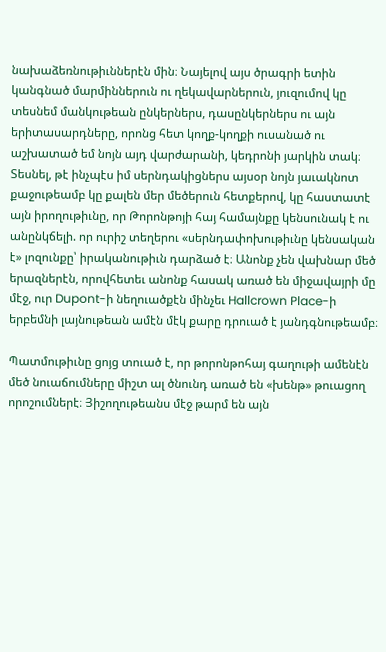նախաձեռնութիւններէն մին։ Նայելով այս ծրագրի ետին կանգնած մարմիններուն ու ղեկավարներուն, յուզումով կը տեսնեմ մանկութեան ընկերներս, դասընկերներս ու այն երիտասարդները, որոնց հետ կողք-կողքի ուսանած ու աշխատած եմ նոյն այդ վարժարանի, կեդրոնի յարկին տակ։ Տեսնել, թէ ինչպէս իմ սերնդակիցներս այսօր նոյն յաւակնոտ քաջութեամբ կը քալեն մեր մեծերուն հետքերով, կը հաստատէ այն իրողութիւնը, որ Թորոնթոյի հայ համայնքը կենսունակ է ու անընկճելի. որ ուրիշ տեղերու «սերնդափոխութիւնը կենսական է» լոզունքը՝ իրականութիւն դարձած է։ Անոնք չեն վախնար մեծ երազներէն, որովհետեւ անոնք հասակ առած են միջավայրի մը մէջ, ուր Dupont-ի նեղուածքէն մինչեւ Hallcrown Place-ի երբեմնի լայնութեան ամէն մէկ քարը դրուած է յանդգնութեամբ։

Պատմութիւնը ցոյց տուած է, որ թորոնթոհայ գաղութի ամենէն մեծ նուաճումները միշտ ալ ծնունդ առած են «խենթ» թուացող որոշումներէ։ Յիշողութեանս մէջ թարմ են այն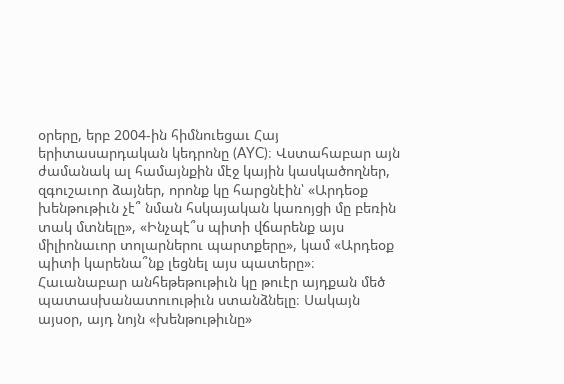օրերը, երբ 2004-ին հիմնուեցաւ Հայ երիտասարդական կեդրոնը (AYC)։ Վստահաբար այն ժամանակ ալ համայնքին մէջ կային կասկածողներ, զգուշաւոր ձայներ, որոնք կը հարցնէին՝ «Արդեօք խենթութիւն չէ՞ նման հսկայական կառոյցի մը բեռին տակ մտնելը», «Ինչպէ՞ս պիտի վճարենք այս միլիոնաւոր տոլարներու պարտքերը», կամ «Արդեօք պիտի կարենա՞նք լեցնել այս պատերը»։ Հաւանաբար անհեթեթութիւն կը թուէր այդքան մեծ պատասխանատուութիւն ստանձնելը։ Սակայն այսօր, այդ նոյն «խենթութիւնը»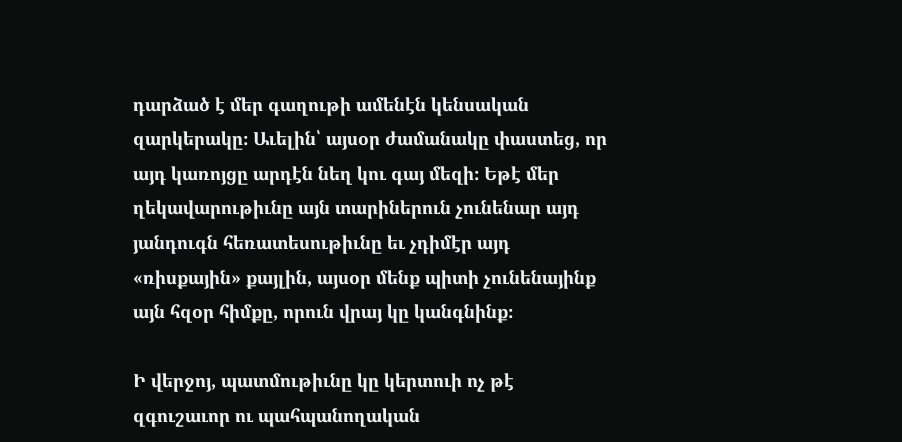դարձած է մեր գաղութի ամենէն կենսական զարկերակը։ Աւելին՝ այսօր ժամանակը փաստեց, որ այդ կառոյցը արդէն նեղ կու գայ մեզի։ Եթէ մեր ղեկավարութիւնը այն տարիներուն չունենար այդ յանդուգն հեռատեսութիւնը եւ չդիմէր այդ «ռիսքային» քայլին, այսօր մենք պիտի չունենայինք այն հզօր հիմքը, որուն վրայ կը կանգնինք։

Ի վերջոյ, պատմութիւնը կը կերտուի ոչ թէ զգուշաւոր ու պահպանողական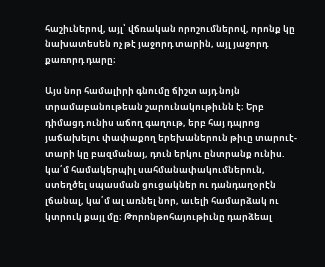հաշիւներով, այլ՝ վճռական որոշումներով, որոնք կը նախատեսեն ոչ թէ յաջորդ տարին, այլ յաջորդ քառորդ դարը։

Այս նոր համալիրի գնումը ճիշտ այդ նոյն տրամաբանութեան շարունակութիւնն է։ Երբ դիմացդ ունիս աճող գաղութ, երբ հայ դպրոց յաճախելու փափաքող երեխաներուն թիւը տարուէ-տարի կը բազմանայ, դուն երկու ընտրանք ունիս. կա՛մ համակերպիլ սահմանափակումներուն, ստեղծել սպասման ցուցակներ ու դանդաղօրէն լճանալ, կա՛մ ալ առնել նոր, աւելի համարձակ ու կտրուկ քայլ մը։ Թորոնթոհայութիւնը դարձեալ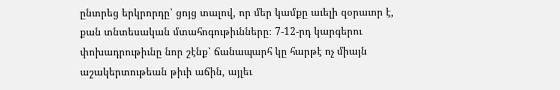ընտրեց երկրորդը՝ ցոյց տալով, որ մեր կամքը աւելի զօրաւոր է, քան տնտեսական մտահոգութիւնները։ 7-12-րդ կարգերու փոխադրութիւնը նոր շէնք՝ ճանապարհ կը հարթէ ոչ միայն աշակերտութեան թիւի աճին, այլեւ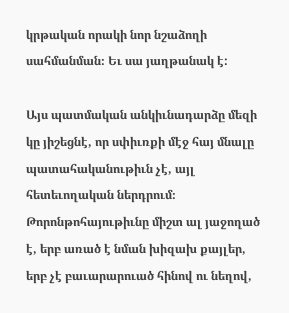կրթական որակի նոր նշաձողի սահմանման։ Եւ սա յաղթանակ է:

Այս պատմական անկիւնադարձը մեզի կը յիշեցնէ, որ սփիւռքի մէջ հայ մնալը պատահականութիւն չէ, այլ հետեւողական ներդրում։ Թորոնթոհայութիւնը միշտ ալ յաջողած է, երբ առած է նման խիզախ քայլեր, երբ չէ բաւարարուած հինով ու նեղով,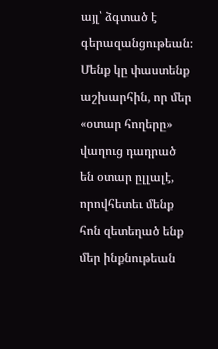այլ՝ ձգտած է գերազանցութեան։ Մենք կը փաստենք աշխարհին, որ մեր «օտար հողերը» վաղուց դադրած են օտար ըլլալէ, որովհետեւ մենք հոն զետեղած ենք մեր ինքնութեան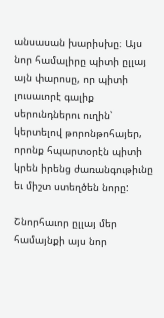անսասան խարիսխը։ Այս նոր համալիրը պիտի ըլլայ այն փարոսը, որ պիտի լուսաւորէ գալիք սերունդներու ուղին՝ կերտելով թորոնթոհայեր, որոնք հպարտօրէն պիտի կրեն իրենց ժառանգութիւնը եւ միշտ ստեղծեն նորը:

Շնորհաւոր ըլլայ մեր համայնքի այս նոր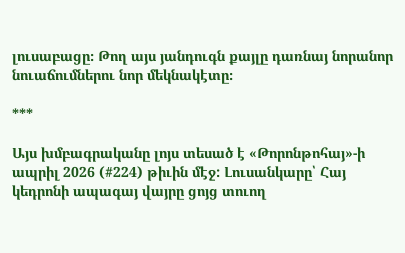լուսաբացը։ Թող այս յանդուգն քայլը դառնայ նորանոր նուաճումներու նոր մեկնակէտը։

***

Այս խմբագրականը լոյս տեսած է «Թորոնթոհայ»-ի ապրիլ 2026 (#224) թիւին մէջ: Լուսանկարը՝ Հայ կեդրոնի ապագայ վայրը ցոյց տուող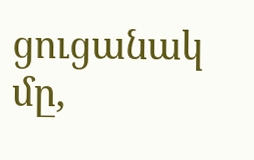ցուցանակ մը,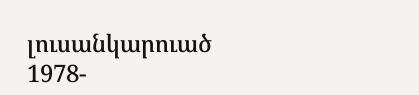լուսանկարուած 1978-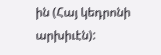ին (Հայ կեդրոնի արխիւէն):